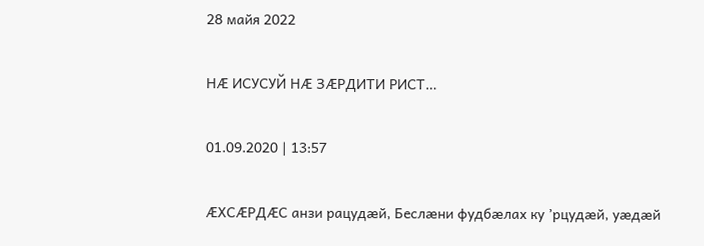28 майя 2022

НÆ ИСУСУЙ НÆ ЗÆРДИТИ РИСТ…

01.09.2020 | 13:57

ÆХСÆРДÆС анзи рацудæй, Беслæни фудбæлах ку ’рцудæй, уæдæй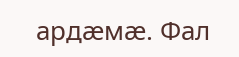ардæмæ. Фал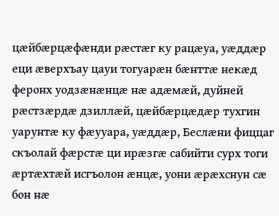цæйбæрцæфæнди рæстæг ку рацæуа, уæддæр еци æверхъау цауи тогуарæн бæнттæ некæд феронх уодзæнæнцæ нæ адæмæй, дуйней рæстзæрдæ дзиллæй, цæйбæрцæдæр тухгин уарунтæ ку фæууара, уæддæр, Беслæни фиццаг скъолай фæрстæ ци ирæзгæ сабийти сурх тоги æртæхтæй исгъолон æнцæ, уони æрæхснун сæ бон нæ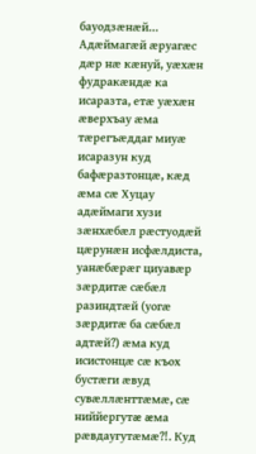бауодзæнæй…
Адæймагæй æруагæс дæр нæ кæнуй, уæхæн фудракæндæ ка исаразта, етæ уæхæн æверхъау æма тæрегъæддаг миуæ исаразун куд бафæразтонцæ, кæд æма сæ Хуцау адæймаги хузи зæнхæбæл рæстуодæй цæрунæн исфæлдиста, уанæбæрæг циуавæр зæрдитæ сæбæл разиндтæй (уогæ зæрдитæ ба сæбæл адтæй?) æма куд исистонцæ сæ къох бустæги æвуд сувæллæнттæмæ, сæ ниййергутæ æма рæвдаугутæмæ?!. Куд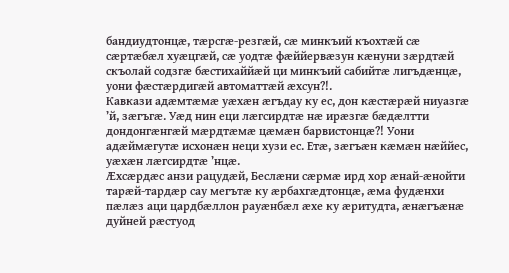бандиудтонцæ, тæрсгæ-резгæй, сæ минкъий къохтæй сæ сæртæбæл хуæцгæй, сæ уодтæ фæййервæзун кæнуни зæрдтæй скъолай содзгæ бæстихаййæй ци минкъий сабийтæ лигъдæнцæ, уони фæстæрдигæй автоматтæй æхсун?!.
Кавкази адæмтæмæ уæхæн æгъдау ку ес, дон кæстæрæй ниуазгæ ’й, зæгъгæ. Уæд нин еци лæгсирдтæ нæ ирæзгæ бæдæлтти дондонгæнгæй мæрдтæмæ цæмæн барвистонцæ?! Уони адæймæгутæ исхонæн неци хузи ес. Етæ, зæгъæн кæмæн нæййес, уæхæн лæгсирдтæ ’нцæ.
Æхсæрдæс анзи рацудæй, Беслæни сæрмæ ирд хор æнай-æнойти тарæй-тардæр сау мегътæ ку æрбахгæдтонцæ, æма фудæнхи пæлæз аци цардбæллон рауæнбæл æхе ку æритудта, æнæгъæнæ дуйней рæстуод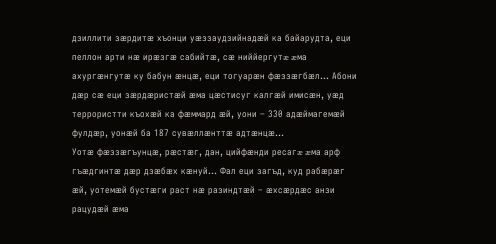дзиллити зæрдитæ хъонци уæззаудзийнадæй ка байарудта, еци пеллон арти нæ ирæзгæ сабийтæ, сæ ниййергутæ æма ахургæнгутæ ку бабун æнцæ, еци тогуарæн фæззæгбæл… Абони дæр сæ еци зæрдæристæй æма цæстисуг калгæй имисæн, уæд террористти къохæй ка фæммард æй, уони – 330 адæймагемæй фулдæр, уонæй ба 187 сувæллæнттæ адтæнцæ…
Уотæ фæззæгъунцæ, рæстæг, дан, цийфæнди ресагæ æма арф гъæдгинтæ дæр дзæбæх кæнуй… Фал еци загъд, куд рабæрæг æй, уотемæй бустæги раст нæ разиндтæй – æхсæрдæс анзи рацудæй æма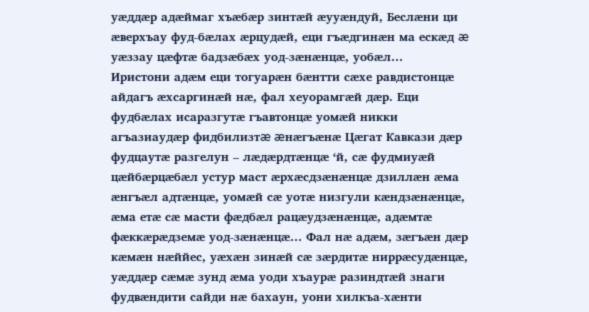уæддæр адæймаг хъæбæр зинтæй æууæндуй, Беслæни ци æверхъау фуд-бæлах æрцудæй, еци гъæдгинæн ма ескæд æ уæззау цæфтæ бадзæбæх уод-зæнæнцæ, уобæл…
Иристони адæм еци тогуарæн бæнтти сæхе равдистонцæ айдагъ æхсаргинæй нæ, фал хеуорамгæй дæр. Еци фудбæлах исаразгутæ гъавтонцæ уомæй никки агъазиаудæр фидбилизтæ æнæгъæнæ Цæгат Кавкази дæр фудцаутæ разгелун – лæдæрдтæнцæ ‘й, сæ фудмиуæй цæйбæрцæбæл устур маст æрхæсдзæнæнцæ дзиллæн æма æнгъæл адтæнцæ, уомæй сæ уотæ низгули кæндзæнæнцæ, æма етæ сæ масти фæдбæл рацæудзæнæнцæ, адæмтæ фæккæрæдземæ уод-зæнæнцæ… Фал нæ адæм, зæгъæн дæр кæмæн нæййес, уæхæн зинæй сæ зæрдитæ ниррæсудæнцæ, уæддæр сæмæ зунд æма уоди хъаурæ разиндтæй знаги фудвæндити сайди нæ бахаун, уони хилкъа-хæнти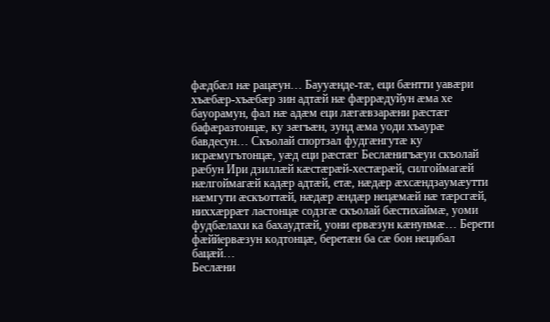фæдбæл нæ рацæун… Баууæнде-тæ, еци бæнтти уавæри хъæбæр-хъæбæр зин адтæй нæ фæррæдуйун æма хе бауорамун, фал нæ адæм еци лæгæвзарæни рæстæг бафæразтонцæ, ку зæгъæн, зунд æма уоди хъаурæ бавдесун… Скъолай спортзал фудгæнгутæ ку исрæмугътонцæ, уæд еци рæстæг Беслæнигъæуи скъолай рæбун Ири дзиллæй кæстæрæй-хестæрæй, силгоймагæй нæлгоймагæй кадæр адтæй, етæ, нæдæр æхсæндзаумæутти нæмгути æскъоттæй, нæдæр æндæр нецæмæй нæ тæрсгæй, ниххæррæт ластонцæ содзгæ скъолай бæстихаймæ, уоми фудбæлахи ка бахаудтæй, уони ервæзун кæнунмæ… Берети фæййервæзун кодтонцæ, беретæн ба сæ бон нецибал бацæй…
Беслæни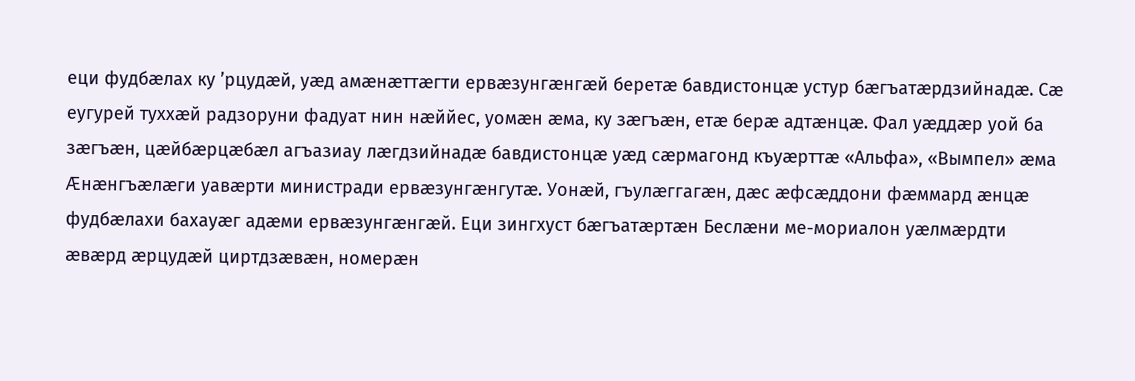еци фудбæлах ку ’рцудæй, уæд амæнæттæгти ервæзунгæнгæй беретæ бавдистонцæ устур бæгъатæрдзийнадæ. Сæ еугурей туххæй радзоруни фадуат нин нæййес, уомæн æма, ку зæгъæн, етæ берæ адтæнцæ. Фал уæддæр уой ба зæгъæн, цæйбæрцæбæл агъазиау лæгдзийнадæ бавдистонцæ уæд сæрмагонд къуæрттæ «Альфа», «Вымпел» æма Æнæнгъæлæги уавæрти министради ервæзунгæнгутæ. Уонæй, гъулæггагæн, дæс æфсæддони фæммард æнцæ фудбæлахи бахауæг адæми ервæзунгæнгæй. Еци зингхуст бæгъатæртæн Беслæни ме-мориалон уæлмæрдти æвæрд æрцудæй циртдзæвæн, номерæн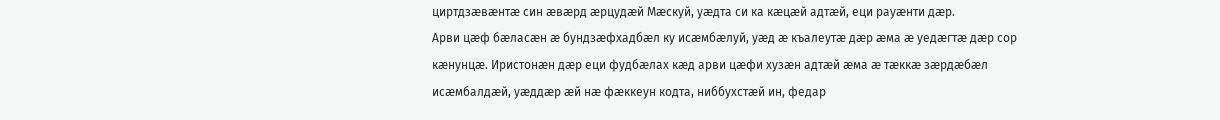циртдзæвæнтæ син æвæрд æрцудæй Мæскуй, уæдта си ка кæцæй адтæй, еци рауæнти дæр.
Арви цæф бæласæн æ бундзæфхадбæл ку исæмбæлуй, уæд æ къалеутæ дæр æма æ уедæгтæ дæр сор кæнунцæ. Иристонæн дæр еци фудбæлах кæд арви цæфи хузæн адтæй æма æ тæккæ зæрдæбæл исæмбалдæй, уæддæр æй нæ фæккеун кодта, ниббухстæй ин, федар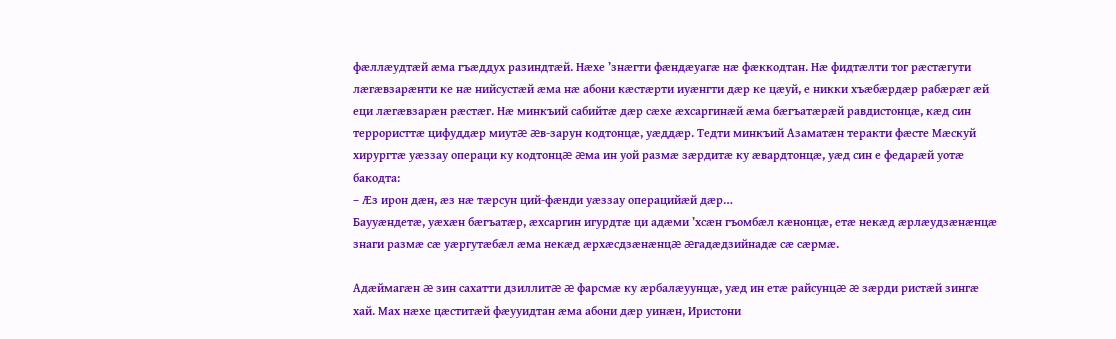фæллæудтæй æма гъæддух разиндтæй. Нæхе ’знæгти фæндæуагæ нæ фæккодтан. Нæ фидтæлти тог рæстæгути лæгæвзарæнти ке нæ нийсустæй æма нæ абони кæстæрти иуæнгти дæр ке цæуй, е никки хъæбæрдæр рабæрæг æй еци лæгæвзарæн рæстæг. Нæ минкъий сабийтæ дæр сæхе æхсаргинæй æма бæгъатæрæй равдистонцæ, кæд син террористтæ цифуддæр миутæ æв-зарун кодтонцæ, уæддæр. Тедти минкъий Азаматæн теракти фæсте Мæскуй хирургтæ уæззау операци ку кодтонцæ æма ин уой размæ зæрдитæ ку æвардтонцæ, уæд син е федарæй уотæ бакодта:
– Æз ирон дæн, æз нæ тæрсун ций-фæнди уæззау операцийæй дæр…
Баууæндетæ, уæхæн бæгъатæр, æхсаргин игурдтæ ци адæми ’хсæн гъомбæл кæнонцæ, етæ некæд æрлæудзæнæнцæ знаги размæ сæ уæргутæбæл æма некæд æрхæсдзæнæнцæ æгадæдзийнадæ сæ сæрмæ.

Адæймагæн æ зин сахатти дзиллитæ æ фарсмæ ку æрбалæуунцæ, уæд ин етæ райсунцæ æ зæрди ристæй зингæ хай. Мах нæхе цæститæй фæууидтан æма абони дæр уинæн, Иристони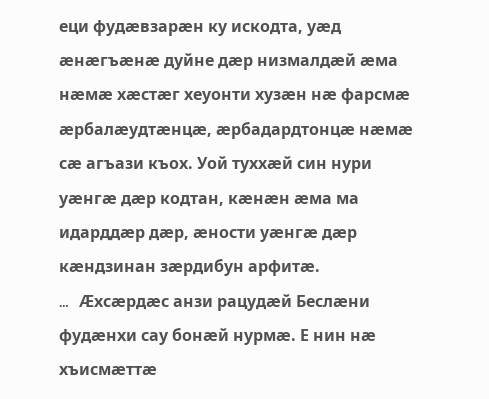еци фудæвзарæн ку искодта, уæд æнæгъæнæ дуйне дæр низмалдæй æма нæмæ хæстæг хеуонти хузæн нæ фарсмæ æрбалæудтæнцæ, æрбадардтонцæ нæмæ сæ агъази къох. Уой туххæй син нури уæнгæ дæр кодтан, кæнæн æма ма идарддæр дæр, æности уæнгæ дæр кæндзинан зæрдибун арфитæ.
… Æхсæрдæс анзи рацудæй Беслæни фудæнхи сау бонæй нурмæ. Е нин нæ хъисмæттæ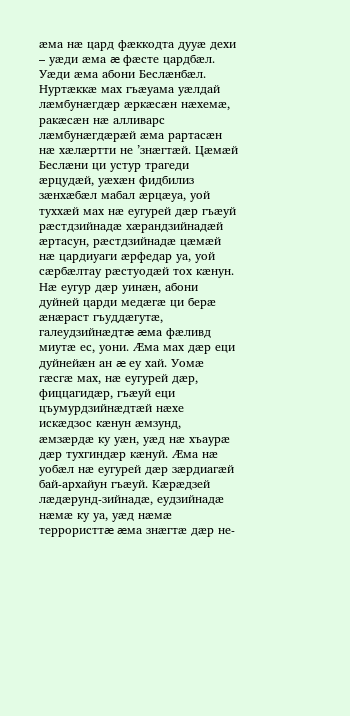æма нæ цард фæккодта дууæ дехи – уæди æма æ фæсте цардбæл. Уæди æма абони Беслæнбæл. Нуртæккæ мах гъæуама уæлдай лæмбунæгдæр æркæсæн нæхемæ, ракæсæн нæ алливарс лæмбунæгдæрæй æма рартасæн нæ хæлæртти не ’знæгтæй. Цæмæй Беслæни ци устур трагеди æрцудæй, уæхæн фидбилиз зæнхæбæл мабал æрцæуа, уой туххæй мах нæ еугурей дæр гъæуй рæстдзийнадæ хæрандзийнадæй æртасун, рæстдзийнадæ цæмæй нæ цардиуаги æрфедар уа, уой сæрбæлтау рæстуодæй тох кæнун.
Нæ еугур дæр уинæн, абони дуйней царди медæгæ ци берæ æнæраст гъуддæгутæ, галеудзийнæдтæ æма фæливд миутæ ес, уони. Æма мах дæр еци дуйнейæн ан æ еу хай. Уомæ гæсгæ мах, нæ еугурей дæр, фиццагидæр, гъæуй еци цъумурдзийнæдтæй нæхе искæдзос кæнун æмзунд, æмзæрдæ ку уæн, уæд нæ хъаурæ дæр тухгиндæр кæнуй. Æма нæ уобæл нæ еугурей дæр зæрдиагæй бай-архайун гъæуй. Кæрæдзей лæдæрунд-зийнадæ, еудзийнадæ нæмæ ку уа, уæд нæмæ террористтæ æма знæгтæ дæр не-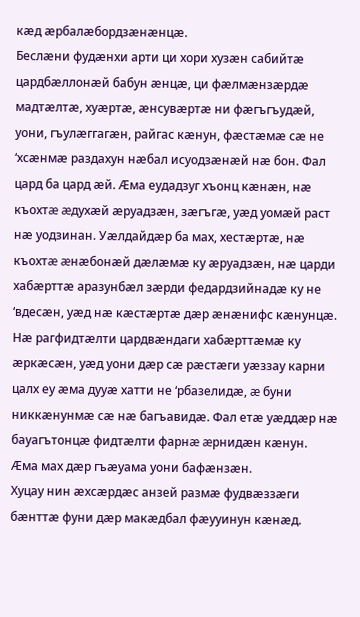кæд æрбалæбордзæнæнцæ.
Беслæни фудæнхи арти ци хори хузæн сабийтæ цардбæллонæй бабун æнцæ, ци фæлмæнзæрдæ мадтæлтæ, хуæртæ, æнсувæртæ ни фæгъгъудæй, уони, гъулæггагæн, райгас кæнун, фæстæмæ сæ не ‘хсæнмæ раздахун нæбал исуодзæнæй нæ бон. Фал цард ба цард æй. Æма еудадзуг хъонц кæнæн, нæ къохтæ æдухæй æруадзæн, зæгъгæ, уæд уомæй раст нæ уодзинан. Уæлдайдæр ба мах, хестæртæ, нæ къохтæ æнæбонæй дæлæмæ ку æруадзæн, нæ царди хабæрттæ аразунбæл зæрди федардзийнадæ ку не ‘вдесæн, уæд нæ кæстæртæ дæр æнæнифс кæнунцæ. Нæ рагфидтæлти цардвæндаги хабæрттæмæ ку æркæсæн, уæд уони дæр сæ рæстæги уæззау карни цалх еу æма дууæ хатти не ‘рбазелидæ, æ буни никкæнунмæ сæ нæ багъавидæ. Фал етæ уæддæр нæ бауагътонцæ фидтæлти фарнæ æрнидæн кæнун. Æма мах дæр гъæуама уони бафæнзæн.
Хуцау нин æхсæрдæс анзей размæ фудвæззæги бæнттæ фуни дæр макæдбал фæууинун кæнæд.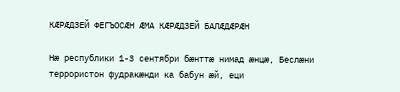КӔРӔДЗЕЙ ФЕГЪОСӔН ӔМА КӔРӔДЗЕЙ БАЛӔДӔРӔН

Нæ республики 1-3 сентябри бæнттæ нимад æнцæ, Беслæни террористон фудракæнди ка бабун æй, еци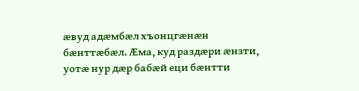æвуд адæмбæл хъонцгæнæн бæнттæбæл. Æма, куд раздæри æнзти, уотæ нур дæр бабæй еци бæнтти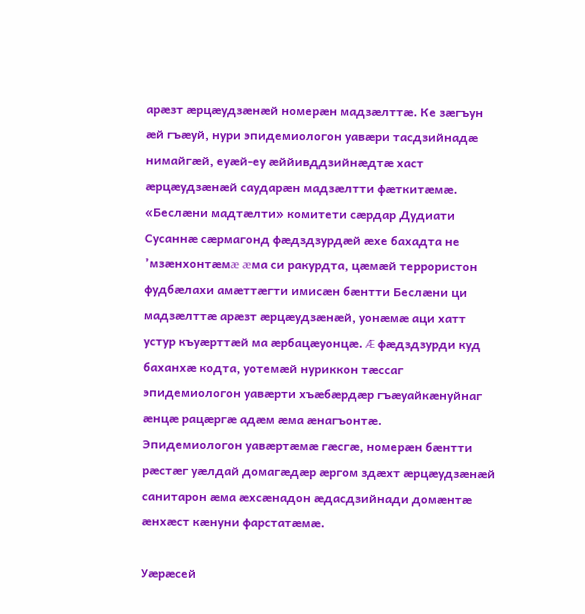арæзт æрцæудзæнæй номерæн мадзæлттæ. Ке зæгъун æй гъæуй, нури эпидемиологон уавæри тасдзийнадæ нимайгæй, еуæй-еу æййивддзийнæдтæ хаст æрцæудзæнæй саударæн мадзæлтти фæткитæмæ. «Беслæни мадтæлти» комитети сæрдар Дудиати Сусаннæ сæрмагонд фæдздзурдæй æхе бахадта не ’мзæнхонтæмæ æма си ракурдта, цæмæй террористон фудбæлахи амæттæгти имисæн бæнтти Беслæни ци мадзæлттæ арæзт æрцæудзæнæй, уонæмæ аци хатт устур къуæрттæй ма æрбацæуонцæ. Æ фæдздзурди куд баханхæ кодта, уотемæй нуриккон тæссаг эпидемиологон уавæрти хъæбæрдæр гъæуайкæнуйнаг æнцæ рацæргæ адæм æма æнагъонтæ.
Эпидемиологон уавæртæмæ гæсгæ, номерæн бæнтти рæстæг уæлдай домагæдæр æргом здæхт æрцæудзæнæй санитарон æма æхсæнадон æдасдзийнади домæнтæ æнхæст кæнуни фарстатæмæ.

Уæрæсей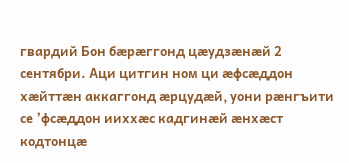гвардий Бон бæрæггонд цæудзæнæй 2 сентябри. Аци цитгин ном ци æфсæддон хæйттæн аккаггонд æрцудæй, уони рæнгъити се ’фсæддон ииххæс кадгинæй æнхæст кодтонцæ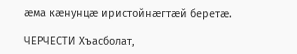æма кæнунцæ иристойнæгтæй беретæ.

ЧЕРЧЕСТИ Хъасболат,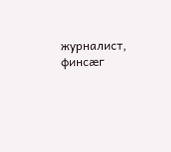журналист, финсæг